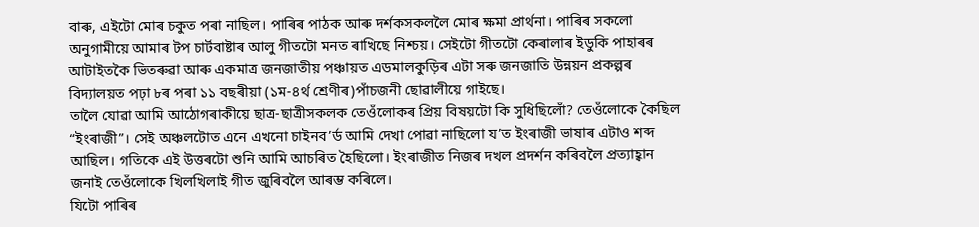বাৰু, এইটো মোৰ চকুত পৰা নাছিল। পাৰিৰ পাঠক আৰু দৰ্শকসকললৈ মোৰ ক্ষমা প্ৰাৰ্থনা। পাৰিৰ সকলো অনুগামীয়ে আমাৰ টপ চাৰ্টবাষ্টাৰ আলু গীতটো মনত ৰাখিছে নিশ্চয়। সেইটো গীতটো কেৰালাৰ ইডুকি পাহাৰৰ আটাইতকৈ ভিতৰুৱা আৰু একমাত্ৰ জনজাতীয় পঞ্চায়ত এডমালকুড়িৰ এটা সৰু জনজাতি উন্নয়ন প্ৰকল্পৰ বিদ্যালয়ত পঢ়া ৮ৰ পৰা ১১ বছৰীয়া (১ম-৪ৰ্থ শ্ৰেণীৰ)পাঁচজনী ছোৱালীয়ে গাইছে।
তালৈ যোৱা আমি আঠোগৰাকীয়ে ছাত্ৰ-ছাত্ৰীসকলক তেওঁলোকৰ প্ৰিয় বিষয়টো কি সুধিছিলোঁ? তেওঁলোকে কৈছিল “ইংৰাজী”। সেই অঞ্চলটোত এনে এখনো চাইনব’ৰ্ড আমি দেখা পোৱা নাছিলো য’ত ইংৰাজী ভাষাৰ এটাও শব্দ আছিল। গতিকে এই উত্তৰটো শুনি আমি আচৰিত হৈছিলো। ইংৰাজীত নিজৰ দখল প্ৰদৰ্শন কৰিবলৈ প্ৰত্যাহ্বান জনাই তেওঁলোকে খিলখিলাই গীত জুৰিবলৈ আৰম্ভ কৰিলে।
যিটো পাৰিৰ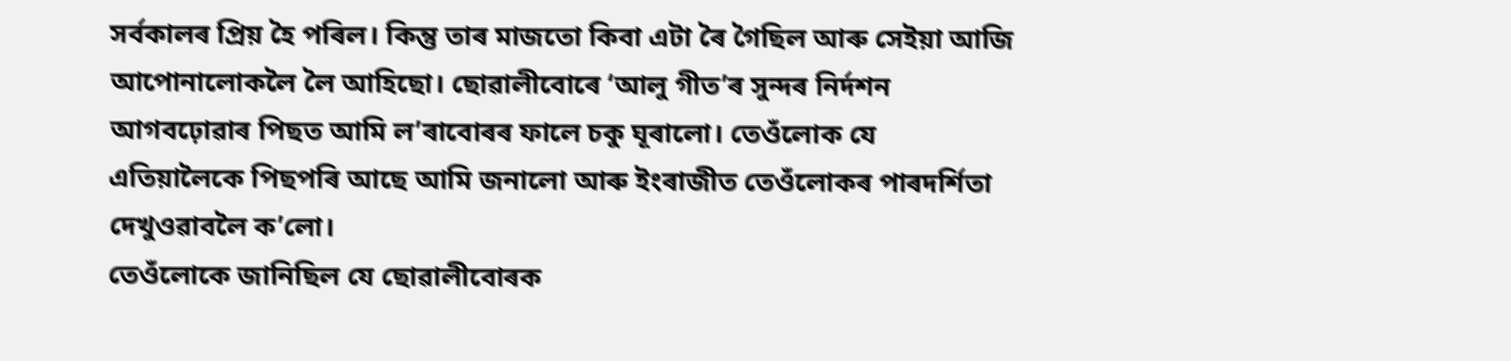সৰ্বকালৰ প্ৰিয় হৈ পৰিল। কিন্তু তাৰ মাজতো কিবা এটা ৰৈ গৈছিল আৰু সেইয়া আজি আপোনালোকলৈ লৈ আহিছো। ছোৱালীবোৰে ‘আলু গীত’ৰ সুন্দৰ নিৰ্দশন আগবঢ়োৱাৰ পিছত আমি ল’ৰাবোৰৰ ফালে চকু ঘূৰালো। তেওঁলোক যে এতিয়ালৈকে পিছপৰি আছে আমি জনালো আৰু ইংৰাজীত তেওঁলোকৰ পাৰদৰ্শিতা দেখুওৱাবলৈ ক’লো।
তেওঁলোকে জানিছিল যে ছোৱালীবোৰক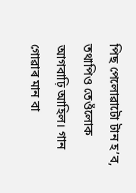পিছ পেলোৱাটো টান হ’ব, তথাপিও তেওঁলোক আগবাঢ়ি আহিল। গান গোৱাৰ মান বা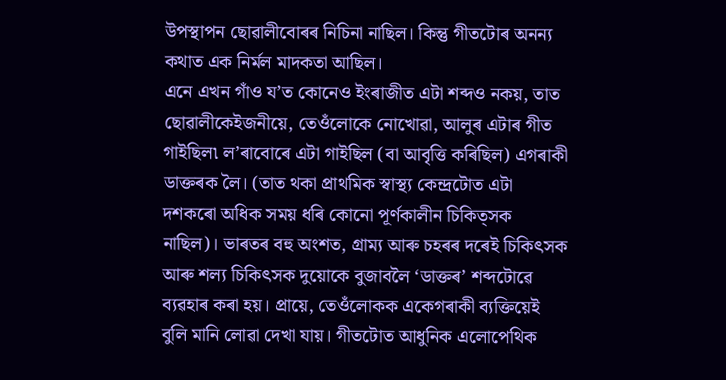উপস্থাপন ছোৱালীবোৰৰ নিচিনা নাছিল। কিন্তু গীতটোৰ অনন্য কথাত এক নিৰ্মল মাদকতা আছিল।
এনে এখন গাঁও য’ত কোনেও ইংৰাজীত এটা শব্দও নকয়, তাত ছোৱালীকেইজনীয়ে, তেওঁলোকে নোখোৱা, আলুৰ এটাৰ গীত গাইছিল৷ ল’ৰাবোৰে এটা গাইছিল (বা আবৃত্তি কৰিছিল) এগৰাকী ডাক্তৰক লৈ। (তাত থকা প্ৰাথমিক স্বাস্থ্য কেন্দ্ৰটোত এটা দশকৰো অধিক সময় ধৰি কোনো পূৰ্ণকালীন চিকিত্সক নাছিল)। ভাৰতৰ বহু অংশত, গ্ৰাম্য আৰু চহৰৰ দৰেই চিকিৎসক আৰু শল্য চিকিৎসক দুয়োকে বুজাবলৈ ‘ডাক্তৰ’ শব্দটোৱে ব্যৱহাৰ কৰা হয়। প্ৰায়ে, তেওঁলোকক একেগৰাকী ব্যক্তিয়েই বুলি মানি লোৱা দেখা যায়। গীতটোত আধুনিক এলোপেথিক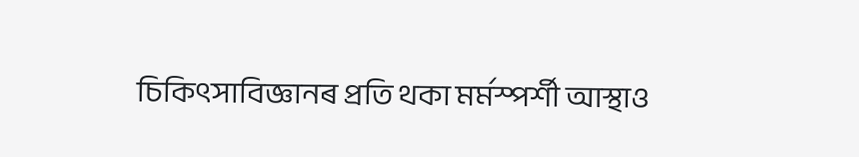চিকিৎসাবিজ্ঞানৰ প্ৰতি থকা মৰ্মস্পৰ্শী আস্থাও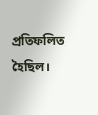প্ৰতিফলিত হৈছিল।